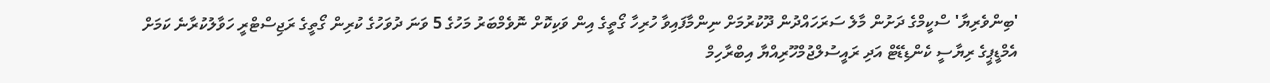'ބިންވެރިޔާ' ސްކީމްގެ ދަށުން މާލެ ސަރަހައްދުން ދޫކުރުމަށް ނިންމާފައިވާ ހުރިހާ ގޯތީގެ އިން ވަކިކޮށް ނޮވެމްބަރު މަހުގެ 5 ވަނަ ދުވަހުގެ ކުރިން ގޯތީގެ ރަޖިސްޓްރީ ހަވާލުކުރާނެ ކަމަށް އެމްޑީޕީގެ ރިޔާސީ ކެންޑިޑޭޓް އަދި ރައީސުލްޖުމްހޫރިއްޔާ އިބްރާހިމް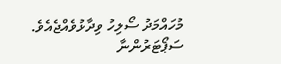މުހައްމަދު ސޯލިހު ވިދާޅުވެއްޖެއެވެ.
ސަޕޯޓަރުންނާ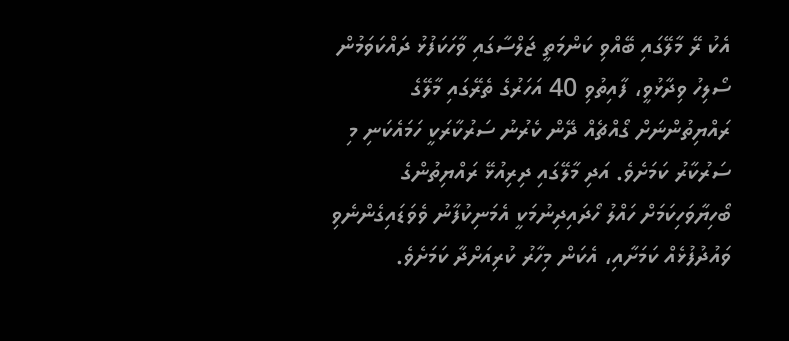އެކު ރޭ މާލޭގައި ބޭއްވި ކަންމަތީ ޖަލްސާގައި ވާހަކަފުޅު ދައްކަވަމުން ސޯލިހު ވިދާޅުވީ، ފާއިތުވި 40 އަހަރުގެ ތެރޭގައި މާލޭގެ ރައްޔިތުންނަށް ގޯއްޗެއް ދޭން ކެރުނު ސަރުކާރަކީ ހަމައެކަނި މި ސަރުކާރު ކަމަށެވެ. އަދި މާލޭގައި ދިރިއުޅޭ ރައްޔިތުންގެ ބޯހިޔާވަހިކަމަށް ހައްލު ހޯދައިދިނުމަކީ އެމަނިކުފާނު ވެވަޑައިގެންނެވި ވައުދުފުޅެއް ކަމަށާއި، އެކަން މިހާރު ކުރިއަށްދާ ކަމަށެވެ.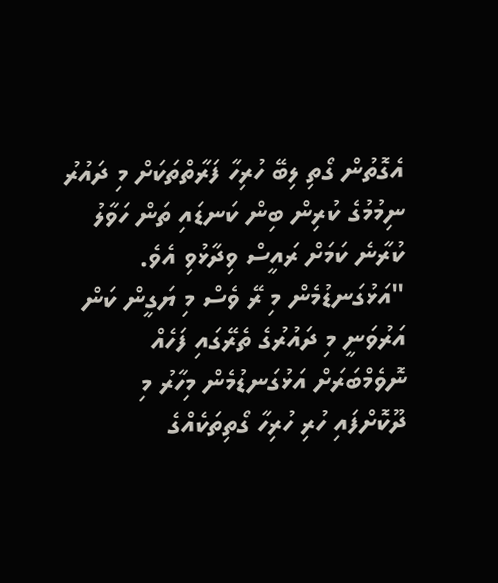އެގޮތުން ގޯތި ލިބޭ ހުރިހާ ފަރާތްތަކަށް މި ދައުރު ނިމުމުގެ ކުރިން ބިން ކަނޑައި ތަން ހަވާލު ކުރާނެ ކަމަށް ރައީސް ވިދާޅުވި އެވެ.
"އަޅުގަނޑުމެން މި ރޭ ވެސް މި ޔަގީން ކަން އަރުވަނީ މި ދައުރުގެ ތެރޭގައި ފަހެއް ނޮވެމްބަރަށް އަޅުގަނޑުމެން މިހާރު މި ދޫކޮށްފައި ހުރި ހުރިހާ ގޯތިތަކެއްގެ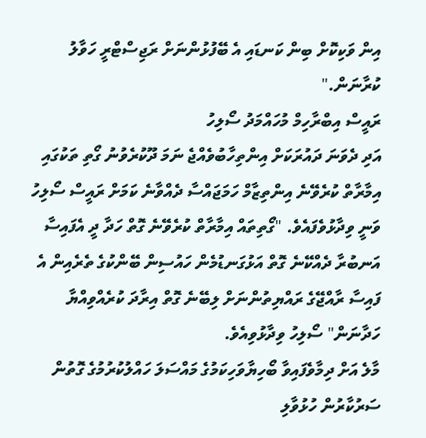އިން ވަކިކޮށް ބިން ކަނޑައި އެ ބޭފުޅުންނަށް ރަޖިސްޓްރީ ހަވާލު ކުރާނަން."
ރައީސް އިބްރާހިމް މުހައްމަދު ސޯލިހު
އަދި ދެވަނަ ދައުރަކަށް އިންތިހާބުވެއްޖެ ނަމަ ދޫކުރެވުނު ގޯތި ތަކުގައި އިމާރާތް ކުރެވޭނެ އިންތިޒާމް ހަމަޖައްސާ ދެއްވާނެ ކަމަށް ރައީސް ސޯލިހު ވަނީ ވިދާޅުވެފައެވެ. "ގޯތިތައް އިމާރާތް ކުރެވޭނެ ގޮތް ހަދާ ދީ އެފައިސާ އަނބުރާ ދެއްކޭނެ ގޮތް އަޅުގަނޑުމެން ހައުސިން ބޭންކުގެ ތެރެއިން އެ ފައިސާ ރާއްޖޭގެ ރައްޔިތުންނަށް ލިބޭނެ ގޮތް އިރާދަ ކުރެއްވިއްޔާ ހަދާނަން" ސޯލިހު ވިދާޅުވިއެވެ.
މާލެ އަށް ދިމާވެފައިވާ ބޯހިޔާވަހިކަމުގެ މައްސަލަ ހައްލުކުރުމުގެ ގޮތުން ސަރުކާރުން ހުޅުވާލި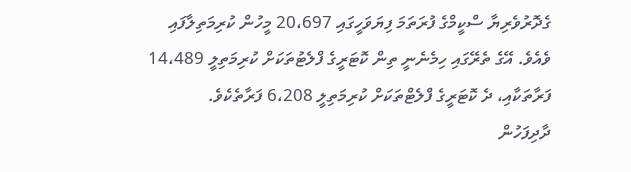ގެދޮރުވެރިޔާ ސްކީމްގެ ފުރަތަމަ ފިޔަވަހީގައި 20،697 މީހުން ކުރިމަތިލާފައި ވެއެވެ. އޭގެ ތެރޭގައި ހިމެނެނީ ތިން ކޮޓަރީގެ ފްލެޓުތަކަށް ކުރިމަތިލީ 14،489 ފަރާތަކާއި، ދެ ކޮޓަރީގެ ފްލެޓްތަކަށް ކުރިމަތިލީ 6،208 ފަރާތެކެވެ.
ދާދިފަހުން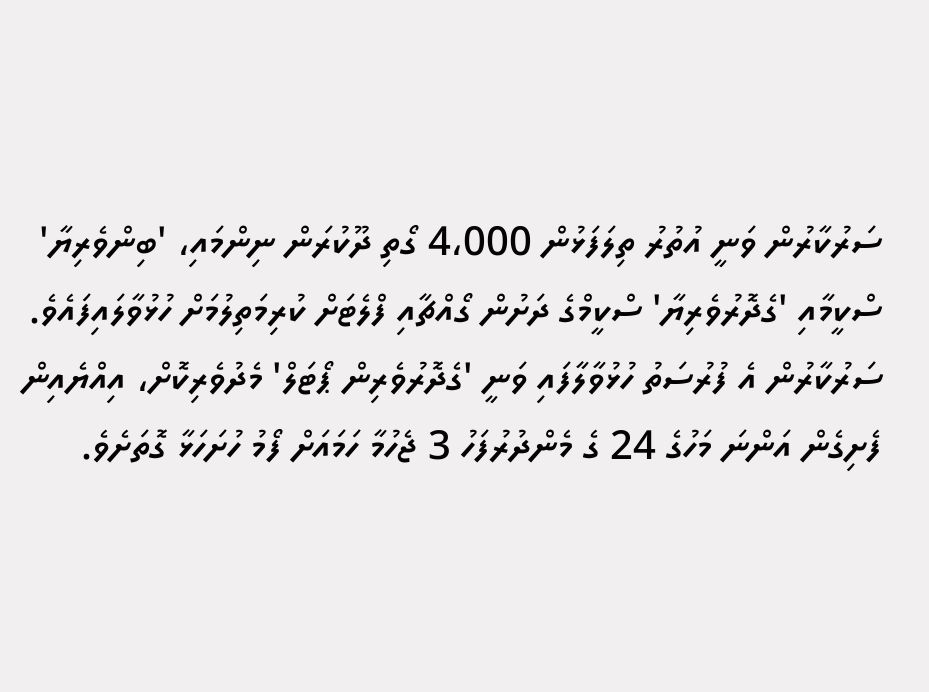ސަރުކާރުން ވަނީ އުތުރު ތިލަފަޅުން 4،000 ގޯތި ދޫކުރަން ނިންމައި، 'ބިންވެރިޔާ' ސްކީމާއި 'ގެދޮރުވެރިޔާ' ސްކީމްގެ ދަށުން ގޯއްޗާއި ފްލެޓަށް ކުރިމަތިލުމަށް ހުޅުވާލައިފައެވެ. ސަރުކާރުން އެ ފުރުސަތު ހުޅުވާލާފައި ވަނީ 'ގެދޮރުވެރިން ޕޯޓަލް' މެދުވެރިކޮށް، އިއްޔެއިން ފެށިގެން އަންނަ މަހުގެ 24 ގެ މެންދުރުފަހު 3 ޖެހުމާ ހަމައަށް ފޯމު ހުށަހަޅާ ގޮތަށެވެ.